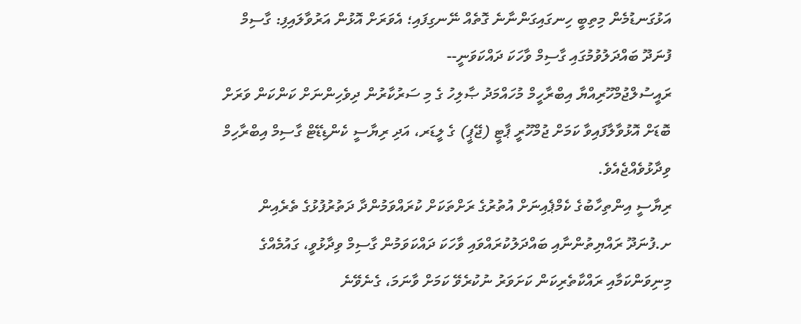އަޅުގަނޑުމެން މިތިބީ ހިނގައިގަންނާނެ ގޮތެއް ނޭނގިފައި؛ އެވަރަށް އޮޅުން އަރުވާލައިފި: ގާސިމް
ފުނަދޫ ބައްދަލުވުމުގައި ގާސިމް ވާހަކަ ދައްކަވަނީ--
ރައީސުލްޖުމްހޫރިއްޔާ އިބްރާހީމް މުހައްމަދު ޞާލިހު ގެ މި ސަރުކާރުން ދިވެހިންނަށް ކަންކަން ވަރަށް ބޮޑަށް އޮޅުވާލާފައިވާ ކަމަށް ޖުމްހޫރީ ޕާޓީ (ޖޭޕީ) ގެ ލީޑަރ، އަދި ރިޔާސީ ކެންޑިޑޭޓް ގާސިމް އިބްރާހިމް ވިދާޅުވެއްޖެއެވެ.
ރިޔާސީ އިންތިހާބުގެ ކެމްޕެއިނަށް އުތުރުގެ ރަށްތަކަށް ކުރައްވަމުންދާ ދަތުރުފުޅުގެ ތެރެއިން ށ.ފުނަދޫ ރައްޔިތުންނާއި ބައްދަލުކުރައްވައި ވާހަކަ ދައްކަވަމުން ގާސިމް ވިދާޅުވީ، ގައުމެއްގެ މިނިވަންކަމާއި ރައްކާތެރިކަން ކަށަވަރު ނުކުރެވޭ ކަމަށް ވާނަމަ، ގެނެވޭނެ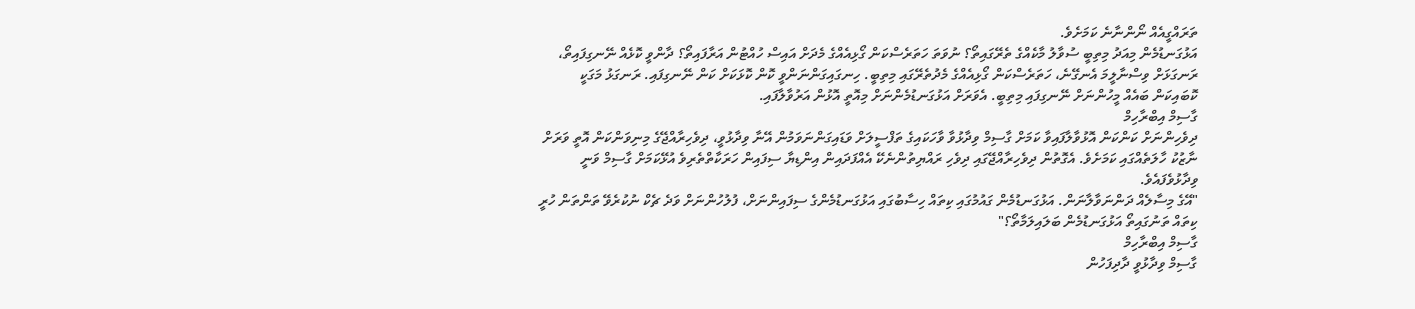ތަރައްގީއެއް ނޯންނާނެ ކަމަށެވެ.
އަޅުގަނޑުމެން މިއަދު މިތިބީ ސުވާލު މާކެއްގެ ތެރޭގައިތޯ؟ ނުވަތަ ހަތަރެސްކަން ގޯޅިއެއްގެ މެދަށް އައިސް ހުއްޓުން އަރާފައިތޯ؟ ދާންވީ ކޮޅެއް ނޭނގިފައިތޯ، ރަނގަޅަށް ވިސްނާލީމަ އެނގޭނެ، ހަތަރެސްކަން ގޯޅިއެއްގެ މެދުތެރޭގައި މިތިބީ. ހިނގައިގަންނަންވީ ކޮން ކޮޅަކަށް ކަން ނޭނގިފައި. ރަނގަޅު މަގަކީ ކޮބައިކަން ބައެއް މީހުންނަށް ނޭނގިފައި މިތިބީ. އެވަރަށް އަޅުގަނޑުމެންނަށް މިއޮތީ އޮޅުން އަރުވާލާފައި.
ގާސިމް އިބްރާހިމް
ދިވެހިންނަށް ކަންކަން އޮޅުވާލާފައިވާ ކަމަށް ގާސިމް ވިދާޅުވާ ވާހަކައިގެ ތަފްސީލަށް ވަޑައިގަންނަވަމުން އޭނާ ވިދާޅުވީ، ދިވެހިރާއްޖޭގެ މިނިވަންކަން އޮތީ ވަރަށް ނާޒުކު ހާލަތެއްގައި ކަމަށެވެ. އެގޮތުން ދިވެހިރާއްޖޭގައި ދިވެހި ރައްޔިތުންނެކޭ އެއްފަދައިން އިންޑިޔާ ސިފައިން ހަރަކާތްތެރިވެ އުޅޭކަމަށް ގާސިމް ވަނީ ވިދާޅުވެފައެވެ.
"އޭގެ މިސާލެއް ދަންނަވާލާނަން. އަޅުގަނޑުމެން ގައުމުގައި ކިތައް ހިސާބުގައި އަޅުގަނޑުމެންގެ ސިފައިންނަށް، ފުލުހުންނަށް ވަދެ ޗެކް ނުކުރެވޭ ތަންތަން ހުރީ ކިތައް ތަނުގައިތޯ އަޅުގަނޑުމެން ބަލައިލަމާތޯ؟"
ގާސިމް އިބްރާހިމް
ގާސިމް ވިދާޅުވީ ދާދިފަހުން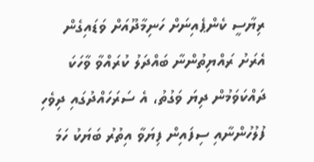ރިޔާސީ ކެންޕެއިނަށް ހަނިމާދޫއަށް ވަޑައިގެން އެރަށު ރައްޔިތުންނާ ބައްދަލު ކުރައްވާ ވާހަކަ ދައްކަވަމުން ދިޔަ ވަގުތު، އެ ސަރަހައްދުގައި ދިވެހި ފުލުހުންނާއި ސިފައިން ފިޔަވާ އިތުރު ބަޔަކު ހަމަ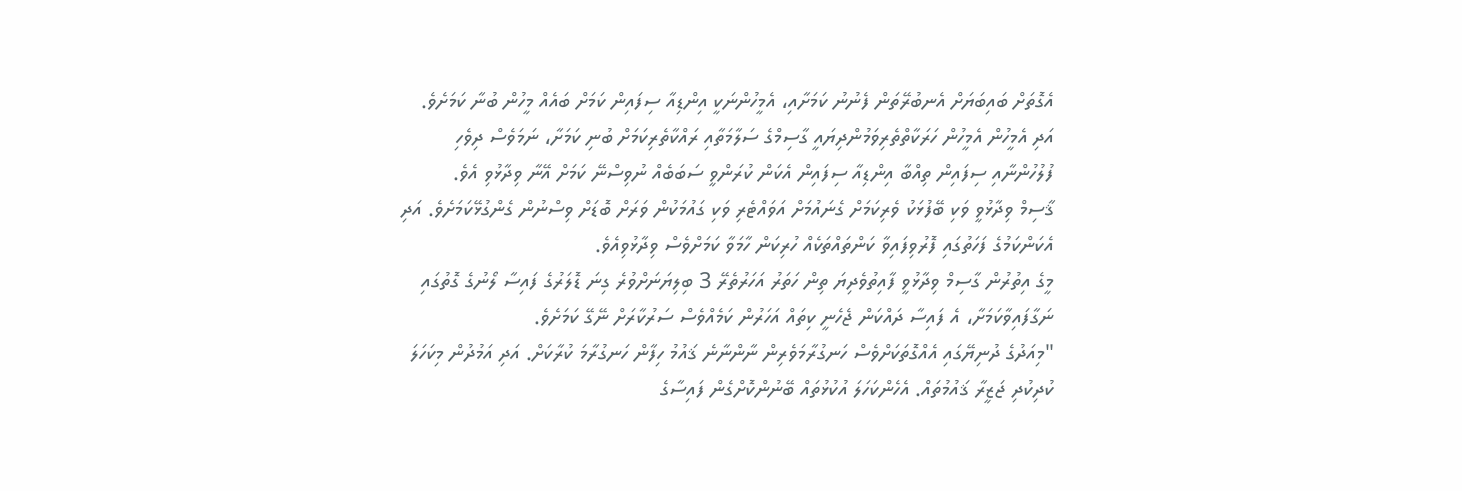އެގޮތަށް ބައިބަޔަށް އެނބުރޭތަން ފެނުނު ކަމަށާއި، އެމީހުންނަކީ އިންޑިއާ ސިފައިން ކަމަށް ބައެއް މީހުން ބުނާ ކަމަށެވެ. އަދި އެމީހުން އެމީހުން ހަރަކާތްތެރިވަމުންދިޔައީ ގާސިމްގެ ސަލާމަތާއި ރައްކާތެރިކަމަށް ބުނި ކަމަށާ، ނަމަވެސް ދިވެހި ފުލުހުންނާއި ސިފައިން ތިއްބާ އިންޑިއާ ސިފައިން އެކަން ކުރަންވީ ސަބަބެއް ނުވިސްނޭ ކަމަށް އޭނާ ވިދާޅުވި އެވެ.
ޤާސިމް ވިދާޅުވީ ވަކި ބޭފުޅަކު ވެރިކަމަށް ގެނައުމަށް އަވައްޓެރި ވަކި ގައުމަކުން ވަރަށް ބޮޑަށް ވިސްނުން ގެންގުޅޭކަމަށެވެ. އަދި އެކަންކަމުގެ ފަހަތުގައި ފޮރުވިފައިވާ ކަންތައްތަކެއް ހުރިކަން ހާމަވާ ކަމަށްވެސް ވިދާޅުވިއެވެ.
މީގެ އިތުރުން ގާސިމް ވިދާޅުވީ ފާއިތުވެދިޔަ ތިން ހަތަރު އަހަރުތެރޭ 3 ބިލިޔަނަށްވުރެ ގިނަ ޑޮލަރުގެ ފައިސާ ލޯނުގެ ގޮތުގައި ނަގާފައިވާކަމަށާ، އެ ފައިސާ ދައްކަން ޖެހެނީ ކިތައް އަހަރުން ކަމެއްވެސް ސަރުކާރަށް ނޭގޭ ކަމަށެވެ.
"މިއަދުގެ ދުނިޔޭގައި އެއްގޮތަކަށްވެސް ހަނގުރާމަވެރިން ނާންނާނެ ޤައުމު ހިފާން ހަނގުރާމަ ކުރާކަށް. އަދި އަމުދުން މިކަހަލަ ކުދިކުދި ޖަޒީރާ ޤައުމުތައް. އެހެންކަހަލަ އުކުޅުތައް ބޭނުންކޮށްގެން ފައިސާގެ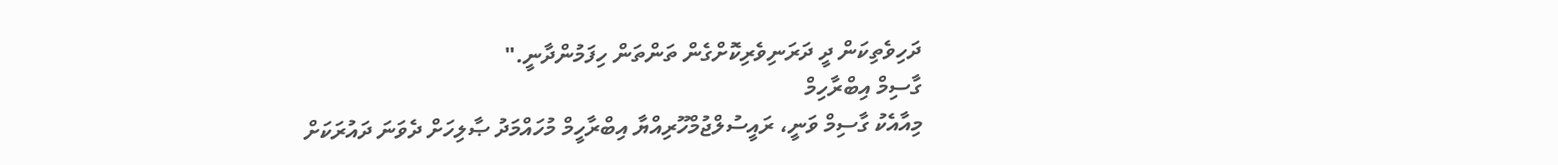ދަހިވެތިކަން ދީ ދަރަނިވެރިކޮށްގެން ތަންތަން ހިފަމުންދާނީ."
ގާސިމް އިބްރާހިމް
މިއާއެކު ގާސިމް ވަނީ، ރައީސުލްޖުމްހޫރިއްޔާ އިބްރާހީމް މުހައްމަދު ޞާލިހަށް ދެވަނަ ދައުރަކަށް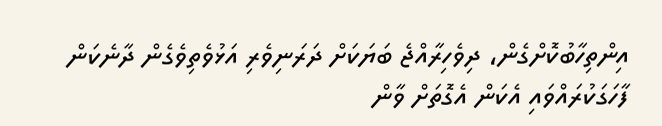އިންތިހާބުކޮށްގެން، ދިވެހިރާއްޖެ ބަޔަކަށް ދަރަނިވެރި އަޅުވެތިވެގެން ދާނެކަން ފާހަގަކުރައްވައި އެކަން އެގޮތަށް ވާން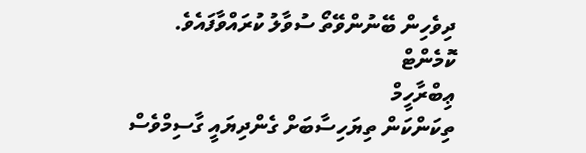ދިވެހިން ބޭނުންވޭތޯ ސުވާލު ކުރައްވާފައެވެ.
ކޮމެންޓް
ޢިބްރާހީމް
ތިކަންކަން ތިޔަހިސާބަށް ގެންދިޔައީ ގާސިމްވެސް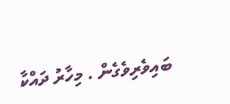ބައިވެރިވެގެން . މިހާރު ދައްކާ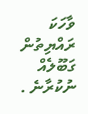ވާހަކަ ރައްޔިތުން ގަބޫލެއް ނުކުރާނެ .